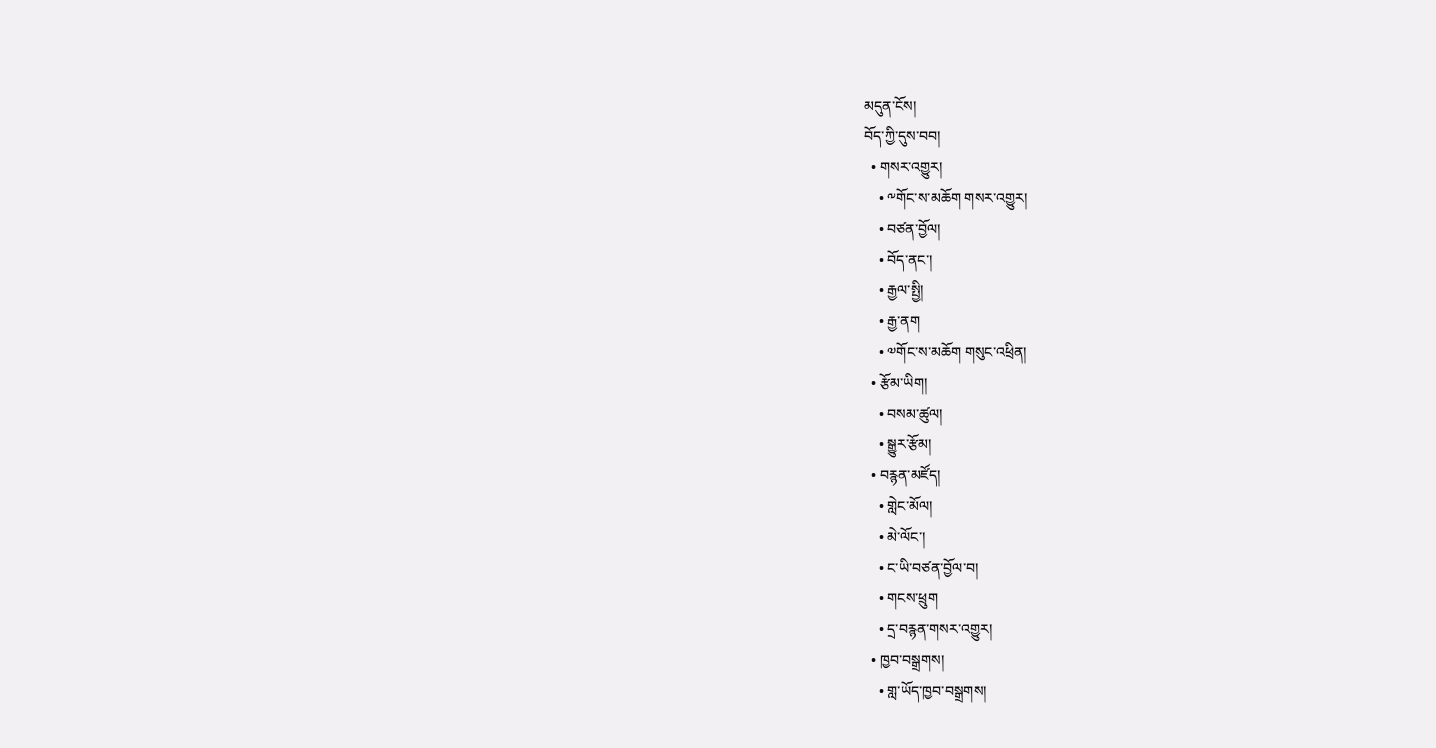མདུན་ངོས།
བོད་ཀྱི་དུས་བབ།
  • གསར་འགྱུར།
    • ༸གོང་ས་མཆོག གསར་འགྱུར།
    • བཙན་བྱོལ།
    • བོད་ནང་།
    • རྒྱལ་སྤྱི།
    • རྒྱ་ནག
    • ༧གོང་ས་མཆོག གསུང་འཕྲིན།
  • རྩོམ་ཡིག།
    • བསམ་ཚུལ།
    • སྒྱུར་རྩོམ།
  • བརྙན་མཛོད།
    • གླེང་མོལ།
    • མེ་ལོང་།
    • ང་ཡི་བཙན་བྱོལ་བ།
    • གངས་ཕྲུག
    • དྲ་བརྙན་གསར་འགྱུར།
  • ཁྱབ་བསྒྲགས།
    • གླ་ཡོད་ཁྱབ་བསྒྲགས།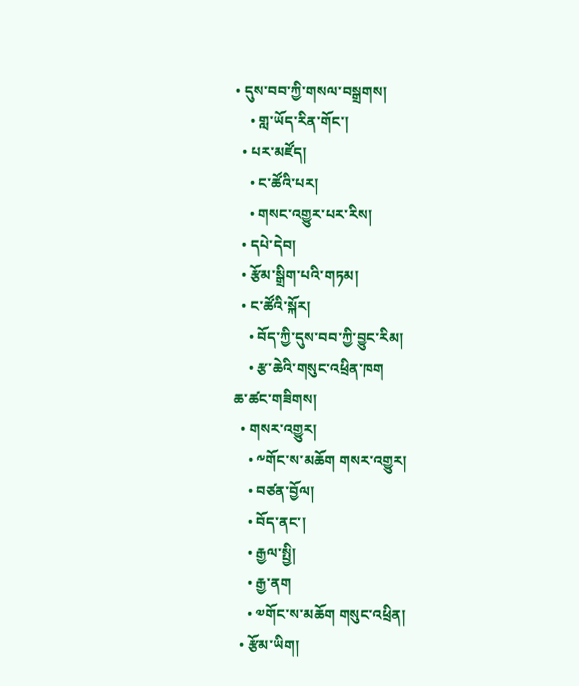• དུས་བབ་ཀྱི་གསལ་བསྒྲགས།
    • གླ་ཡོད་རིན་གོང་།
  • པར་མཛོད།
    • ང་ཚོའི་པར།
    • གསང་འགྱུར་པར་རིས།
  • དཔེ་དེབ།
  • རྩོམ་སྒྲིག་པའི་གཏམ།
  • ང་ཚོའི་སྐོར།
    • བོད་ཀྱི་དུས་བབ་ཀྱི་བྱུང་རིམ།
    • རྩ་ཆེའི་གསུང་འཕྲིན་ཁག
ཆ་ཚང་གཟིགས།
  • གསར་འགྱུར།
    • ༸གོང་ས་མཆོག གསར་འགྱུར།
    • བཙན་བྱོལ།
    • བོད་ནང་།
    • རྒྱལ་སྤྱི།
    • རྒྱ་ནག
    • ༧གོང་ས་མཆོག གསུང་འཕྲིན།
  • རྩོམ་ཡིག།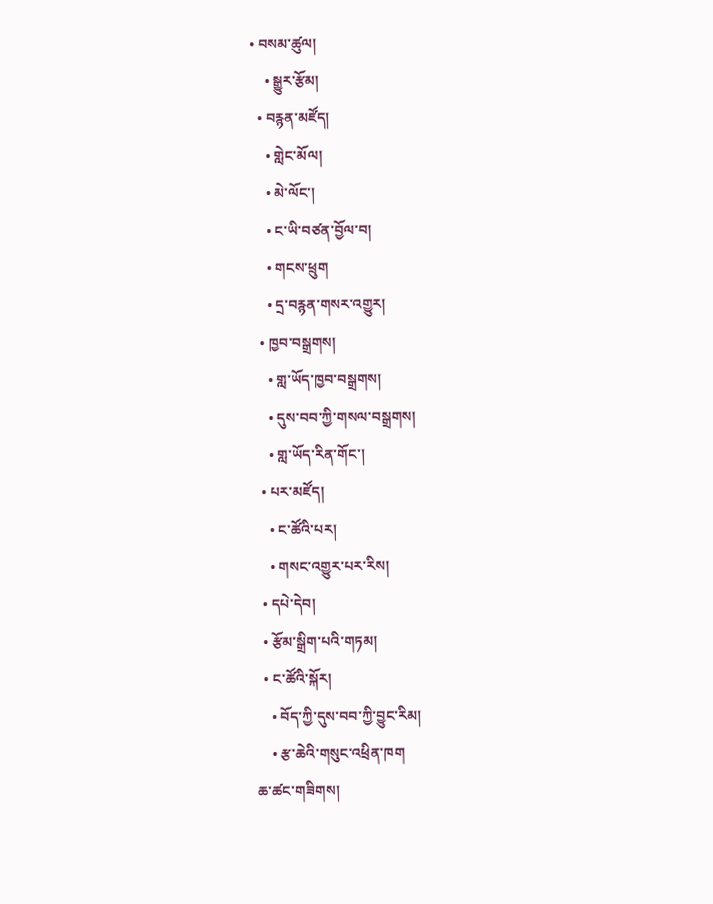• བསམ་ཚུལ།
    • སྒྱུར་རྩོམ།
  • བརྙན་མཛོད།
    • གླེང་མོལ།
    • མེ་ལོང་།
    • ང་ཡི་བཙན་བྱོལ་བ།
    • གངས་ཕྲུག
    • དྲ་བརྙན་གསར་འགྱུར།
  • ཁྱབ་བསྒྲགས།
    • གླ་ཡོད་ཁྱབ་བསྒྲགས།
    • དུས་བབ་ཀྱི་གསལ་བསྒྲགས།
    • གླ་ཡོད་རིན་གོང་།
  • པར་མཛོད།
    • ང་ཚོའི་པར།
    • གསང་འགྱུར་པར་རིས།
  • དཔེ་དེབ།
  • རྩོམ་སྒྲིག་པའི་གཏམ།
  • ང་ཚོའི་སྐོར།
    • བོད་ཀྱི་དུས་བབ་ཀྱི་བྱུང་རིམ།
    • རྩ་ཆེའི་གསུང་འཕྲིན་ཁག
ཆ་ཚང་གཟིགས།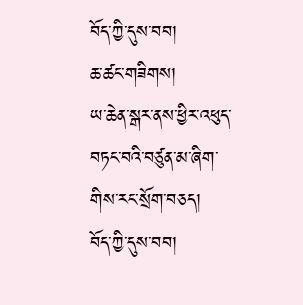བོད་ཀྱི་དུས་བབ།
ཆ་ཚང་གཟིགས།
ཡ་ཆེན་སྒར་ནས་ཕྱིར་འཕུད་བཏང་བའི་བཙུན་མ་ཞིག་གིས་རང་སྲོག་བཅད།
བོད་ཀྱི་དུས་བབ།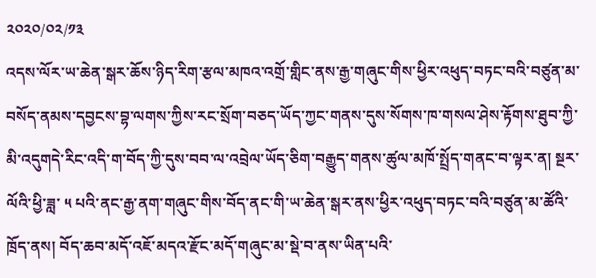༢༠༢༠/༠༢/༡༣
འདས་ལོར་ཡ་ཆེན་སྒར་ཆོས་ཉིད་རིག་རྩལ་མཁའ་འགྲོ་གླིང་ནས་རྒྱ་གཞུང་གིས་ཕྱིར་འཕུད་བཏང་བའི་བཙུན་མ་བསོད་ནམས་དབྱངས་བྷ་ལགས་ཀྱིས་རང་སྲོག་བཅད་ཡོད་ཀྱང་གནས་དུས་སོགས་ཁ་གསལ་ཤེས་རྟོགས་ཐུབ་ཀྱི་མི་འདུགདེ་རིང་འདི་ག་བོད་ཀྱི་དུས་བབ་ལ་འབྲེལ་ཡོད་ཅིག་བརྒྱུད་གནས་ཚུལ་མཁོ་སྤྲོད་གནང་བ་ལྟར་ན། སྔར་ལོའི་ཕྱི་ཟླ་ ༥ པའི་ནང་རྒྱ་ནག་གཞུང་གིས་བོད་ནང་གི་ཡ་ཆེན་སྒར་ནས་ཕྱིར་འཕུད་བཏང་བའི་བཙུན་མ་ཚོའི་ཁྲོད་ནས། བོད་ཆབ་མདོ་འཇོ་མདའ་རྫོང་མདོ་གཞུང་མ་སྡེ་བ་ནས་ཡིན་པའི་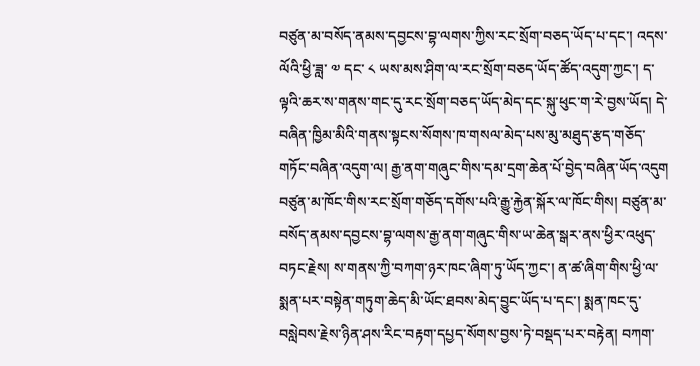བཙུན་མ་བསོད་ནམས་དབྱངས་བྷ་ལགས་ཀྱིས་རང་སྲོག་བཅད་ཡོད་པ་དང་། འདས་ལོའི་ཕྱི་ཟླ་ ༧ དང་ ༨ ཡས་མས་ཤིག་ལ་རང་སྲོག་བཅད་ཡོད་ཚོད་འདུག་ཀྱང་། ད་ལྟའི་ཆར་ས་གནས་གང་དུ་རང་སྲོག་བཅད་ཡོད་མེད་དང་སྐུ་ཕུང་ག་རེ་བྱས་ཡོད། དེ་བཞིན་ཁྱིམ་མིའི་གནས་སྟངས་སོགས་ཁ་གསལ་མེད་པས་མུ་མཐུད་རྩད་གཅོད་གཏོང་བཞིན་འདུག་ལ། རྒྱ་ནག་གཞུང་གིས་དམ་དྲག་ཆེན་པོ་བྱེད་བཞིན་ཡོད་འདུག
བཙུན་མ་ཁོང་གིས་རང་སྲོག་གཅོད་དགོས་པའི་རྒྱུ་རྐྱེན་སྐོར་ལ་ཁོང་གིས། བཙུན་མ་བསོད་ནམས་དབྱངས་བྷ་ལགས་རྒྱ་ནག་གཞུང་གིས་ཡ་ཆེན་སྒར་ནས་ཕྱིར་འཕུད་བཏང་རྗེས། ས་གནས་ཀྱི་བཀག་ཉར་ཁང་ཞིག་ཏུ་ཡོད་ཀྱང་། ན་ཚ་ཞིག་གིས་ཕྱི་ལ་སྨན་པར་བསྟེན་གཏུག་ཆེད་མི་ཡོང་ཐབས་མེད་བྱུང་ཡོད་པ་དང་། སྨན་ཁང་དུ་བསླེབས་རྗེས་ཉིན་ཤས་རིང་བརྟག་དཔྱད་སོགས་བྱས་ཏེ་བསྡད་པར་བརྟེན། བཀག་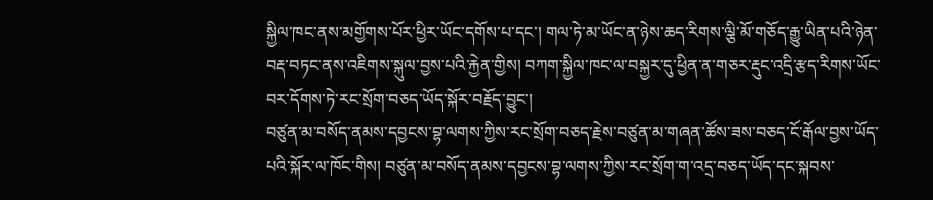སྐྱིལ་ཁང་ནས་མགྱོགས་པོར་ཕྱིར་ཡོང་དགོས་པ་དང་། གལ་ཏེ་མ་ཡོང་ན་ཉེས་ཆད་རིགས་ལྕི་མོ་གཅོད་རྒྱུ་ཡིན་པའི་ཉེན་བརྡ་བཏང་ནས་འཇིགས་སྐུལ་བྱས་པའི་རྐྱེན་གྱིས། བཀག་སྐྱིལ་ཁང་ལ་བསྐྱར་དུ་ཕྱིན་ན་གཅར་རྡུང་འདྲི་རྩད་རིགས་ཡོང་བར་དོགས་ཏེ་རང་སྲོག་བཅད་ཡོད་སྐོར་བརྗོད་བྱུང་།
བཙུན་མ་བསོད་ནམས་དབྱངས་བྷ་ལགས་ཀྱིས་རང་སྲོག་བཅད་རྗེས་བཙུན་མ་གཞན་ཚོས་ཟས་བཅད་ངོ་རྒོལ་བྱས་ཡོད་པའི་སྐོར་ལ་ཁོང་གིས། བཙུན་མ་བསོད་ནམས་དབྱངས་བྷ་ལགས་ཀྱིས་རང་སྲོག་ག་འདྲ་བཅད་ཡོད་དང་སྐབས་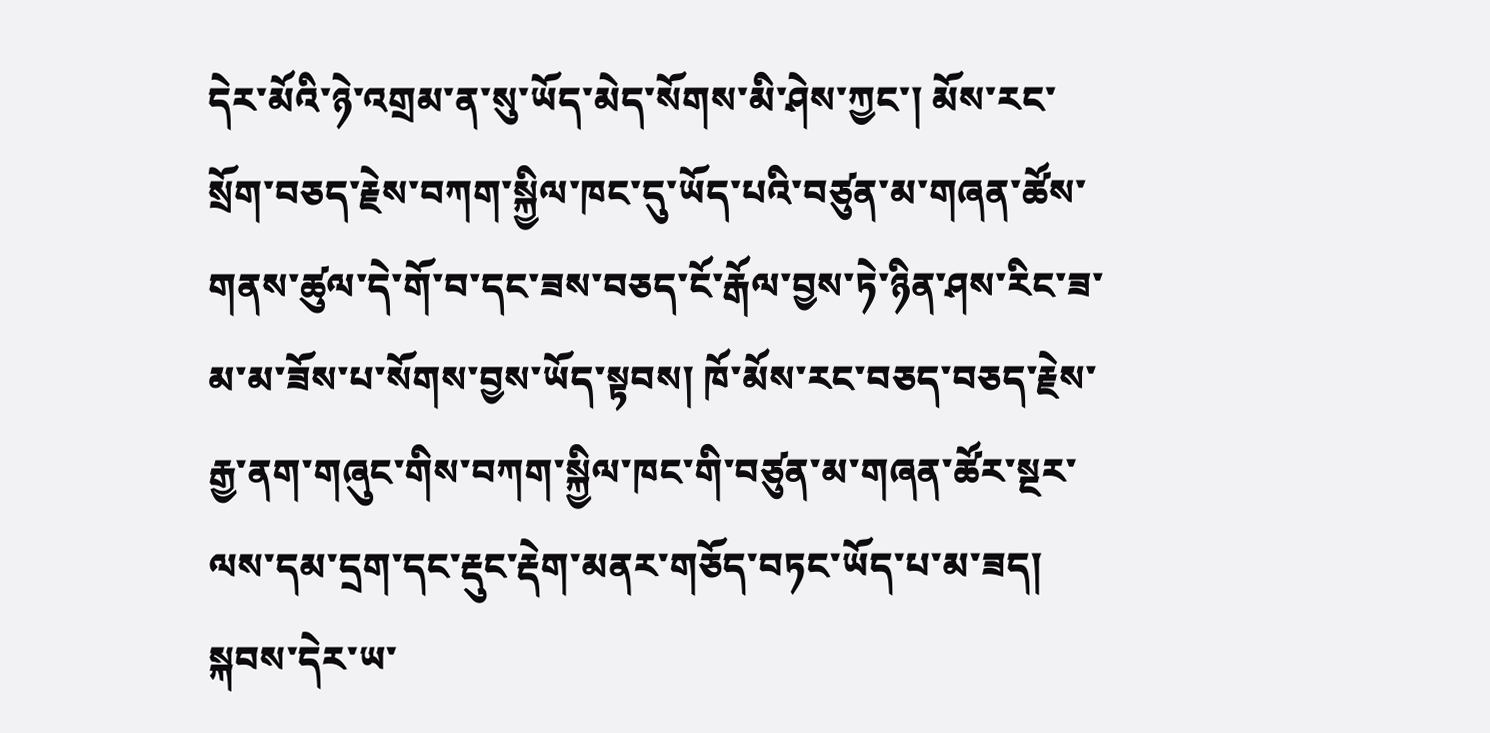དེར་མོའི་ཉེ་འགྲམ་ན་སུ་ཡོད་མེད་སོགས་མི་ཤེས་ཀྱང་། མོས་རང་སྲོག་བཅད་རྗེས་བཀག་སྐྱིལ་ཁང་དུ་ཡོད་པའི་བཙུན་མ་གཞན་ཚོས་གནས་ཚུལ་དེ་གོ་བ་དང་ཟས་བཅད་ངོ་རྒོལ་བྱས་ཏེ་ཉིན་ཤས་རིང་ཟ་མ་མ་ཟོས་པ་སོགས་བྱས་ཡོད་སྟབས། ཁོ་མོས་རང་བཅད་བཅད་རྗེས་རྒྱ་ནག་གཞུང་གིས་བཀག་སྐྱིལ་ཁང་གི་བཙུན་མ་གཞན་ཚོར་སྔར་ལས་དམ་དྲག་དང་རྡུང་རྡེག་མནར་གཅོད་བཏང་ཡོད་པ་མ་ཟད། སྐབས་དེར་ཡ་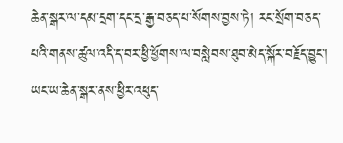ཆེན་སྒར་ལ་དམ་དྲག་དང་དྲ་རྒྱ་བཅད་པ་སོགས་བྱས་ཏེ། རང་སྲོག་བཅད་པའི་གནས་ཚུལ་འདི་ད་བར་ཕྱི་ཕྱོགས་ལ་བསླེབས་ཐུབ་མེད་སྐོར་བརྗོད་བྱུང་།
ཡང་ཡ་ཆེན་སྒར་ནས་ཕྱིར་འཕུད་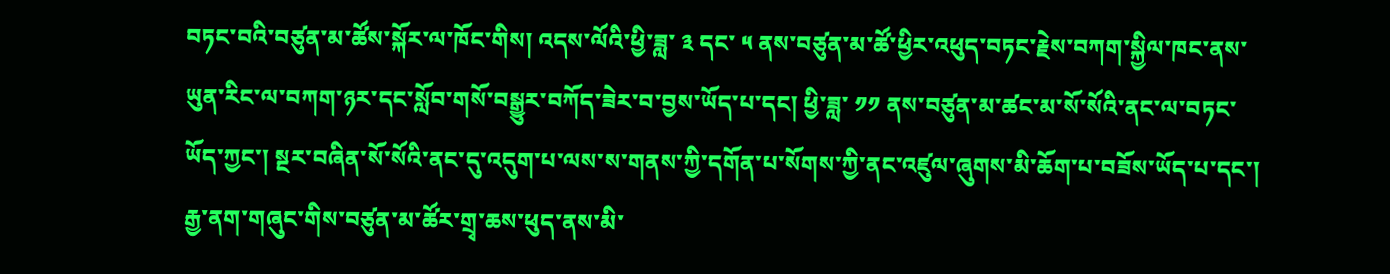བཏང་བའི་བཙུན་མ་ཚོས་སྐོར་ལ་ཁོང་གིས། འདས་ལོའི་ཕྱི་ཟླ་ ༣ དང་ ༥ ནས་བཙུན་མ་ཚོ་ཕྱིར་འཕུད་བཏང་རྗེས་བཀག་སྐྱིལ་ཁང་ནས་ཡུན་རིང་ལ་བཀག་ཉར་དང་སློབ་གསོ་བསྒྱུར་བཀོད་ཟེར་བ་བྱས་ཡོད་པ་དང། ཕྱི་ཟླ་ ༡༡ ནས་བཙུན་མ་ཚང་མ་སོ་སོའི་ནང་ལ་བཏང་ཡོད་ཀྱང་། སྔར་བཞིན་སོ་སོའི་ནང་དུ་འདུག་པ་ལས་ས་གནས་ཀྱི་དགོན་པ་སོགས་ཀྱི་ནང་འཛུལ་ཞུགས་མི་ཆོག་པ་བཟོས་ཡོད་པ་དང་། རྒྱ་ནག་གཞུང་གིས་བཙུན་མ་ཚོར་གྲྭ་ཆས་ཕུད་ནས་མི་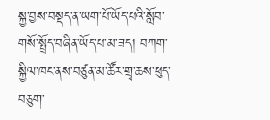སྐྱ་བྱས་བསྡད་ན་ཡག་པོ་ཡོད་པའི་སློབ་གསོ་སྤྲོད་བཞིན་ཡོད་པ་མ་ཟད། བཀག་སྐྱིལ་ཁང་ནས་བཙུན་མ་ཚོར་གྲྭ་ཆས་ཕུད་བཅུག་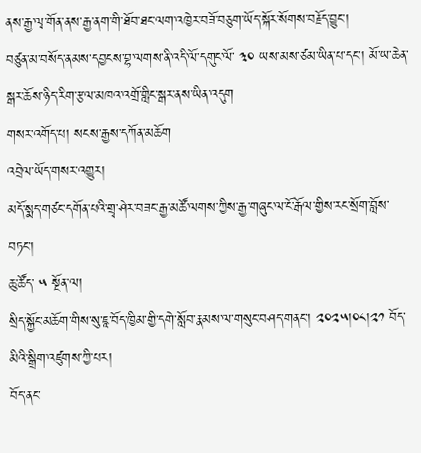ནས་རྒྱ་ལྭ་གོན་ནས་རྒྱ་ནག་གི་ཐོབ་ཐང་ལག་འཁྱེར་བཟོ་བཅུག་ཡོད་སྐོར་སོགས་བརྗོད་བྱུང་།
བཙུན་མ་བསོད་ནམས་དབྱངས་བྷ་ལགས་ནི་འདི་ལོ་དགུང་ལོ་ ༣༠ ཡས་མས་ཙམ་ཡིན་པ་དང་། མོ་ཡ་ཆེན་སྒར་ཆོས་ཉིད་རིག་རྩལ་མཁའ་འགྲོ་གླིང་སྒར་ནས་ཡིན་འདུག
གསར་འགོད་པ། སངས་རྒྱས་དཀོན་མཆོག
འབྲེལ་ཡོད་གསར་འགྱུར།
མདོ་སྨད་གཙང་དགོན་པའི་གྲྭ་ཤེར་བཟང་རྒྱ་མཚོ་ལགས་ཀྱིས་རྒྱ་གཞུང་ལ་ངོ་རྒོལ་གྱིས་རང་སྲོག་བློས་བཏང་།
ཆུ་ཚོད་ ༥ སྔོན་ལ།
སྲིད་སྐྱོང་མཆོག་གིས་སུ་ཇཱ་བོད་ཁྱིམ་གྱི་དགེ་སློབ་རྣམས་ལ་གསུང་བཤད་གནང་། ༢༠༢༥།༠༨།༢༡ བོད་མིའི་སྒྲིག་འཛུགས་ཀྱི་པར།
བོད་ནང་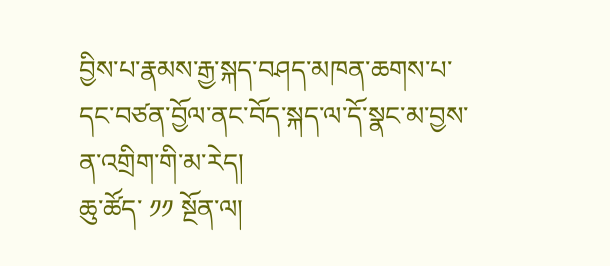བྱིས་པ་རྣམས་རྒྱ་སྐད་བཤད་མཁན་ཆགས་པ་དང་བཙན་བྱོལ་ནང་བོད་སྐད་ལ་དོ་སྣང་མ་བྱས་ན་འགྲིག་གི་མ་རེད།
ཆུ་ཚོད་ ༡༡ སྔོན་ལ།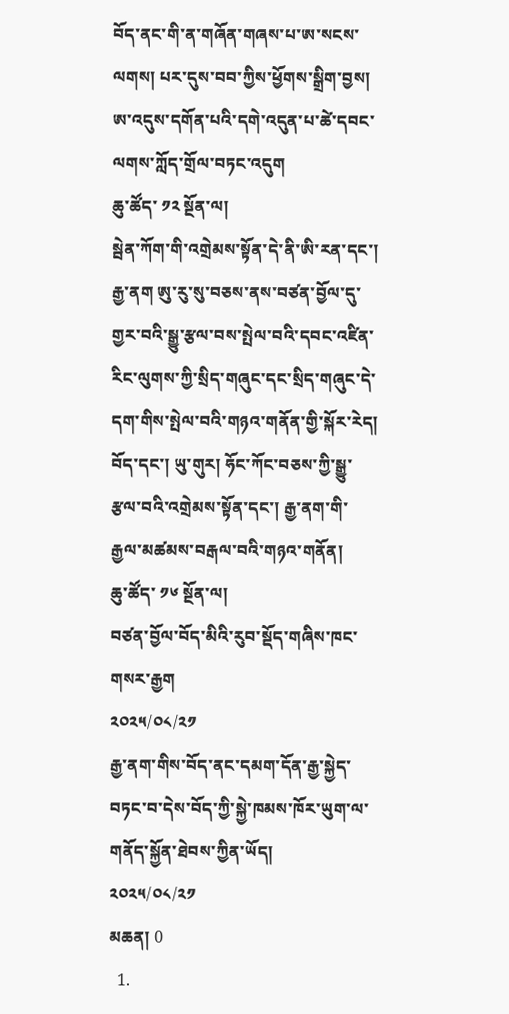བོད་ནང་གི་ན་གཞོན་གཞས་པ་ཨ་སངས་ལགས། པར་དུས་བབ་ཀྱིས་ཕྱོགས་སྒྲིག་བྱས།
ཨ་འདུས་དགོན་པའི་དགེ་འདུན་པ་ཚེ་དབང་ལགས་ཀློད་གྲོལ་བཏང་འདུག
ཆུ་ཚོད་ ༡༢ སྔོན་ལ།
སྦེན་ཀོག་གི་འགྲེམས་སྟོན་དེ་ནི་ཨི་རན་དང་། རྒྱ་ནག ཨུ་རུ་སུ་བཅས་ནས་བཙན་བྱོལ་དུ་གྱར་བའི་སྒྱུ་རྩལ་བས་སྤེལ་བའི་དབང་འཛིན་རིང་ལུགས་ཀྱི་སྲིད་གཞུང་དང་སྲིད་གཞུང་དེ་དག་གིས་སྤེལ་བའི་གཉའ་གནོན་གྱི་སྐོར་རེད།
བོད་དང་། ཡུ་གུར། ཧོང་ཀོང་བཅས་ཀྱི་སྒྱུ་རྩལ་བའི་འགྲེམས་སྟོན་དང་། རྒྱ་ནག་གི་རྒྱལ་མཚམས་བརྒལ་བའི་གཉའ་གནོན།
ཆུ་ཚོད་ ༡༦ སྔོན་ལ།
བཙན་བྱོལ་བོད་མིའི་རུབ་སྡོད་གཞིས་ཁང་གསར་རྒྱག
༢༠༢༥/༠༨/༢༡
རྒྱ་ནག་གིས་བོད་ནང་དམག་དོན་རྒྱ་སྐྱེད་བཏང་བ་དེས་བོད་ཀྱི་སྐྱེ་ཁམས་ཁོར་ཡུག་ལ་གནོད་སྐྱོན་ཐེབས་ཀྱིན་ཡོད།
༢༠༢༥/༠༨/༢༡
མཆན། 0
  1.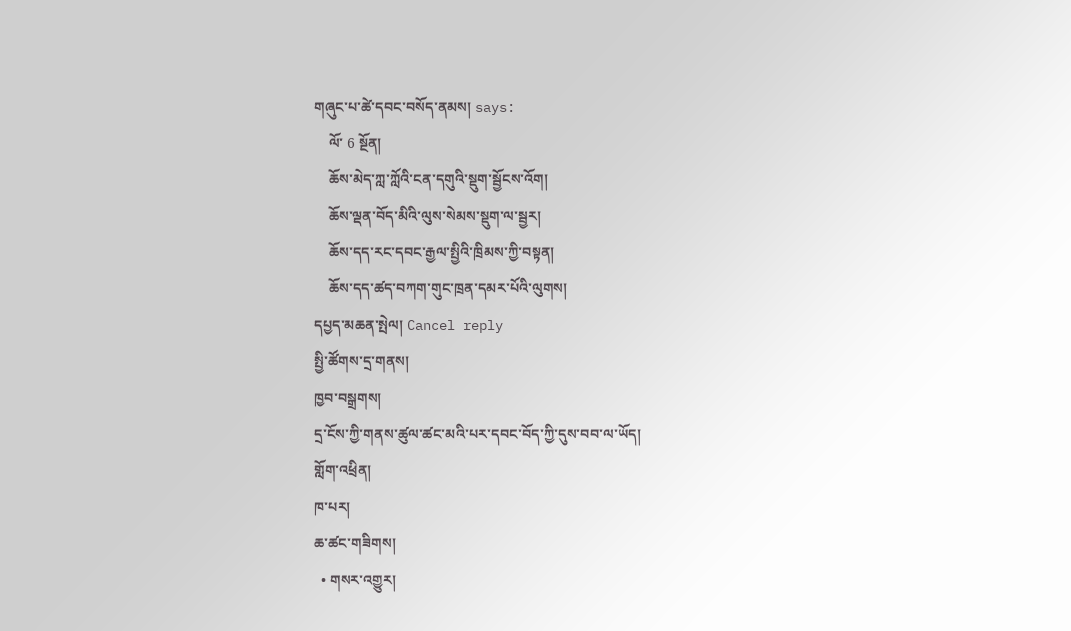གཞུང་པ་ཚེ་དབང་བསོད་ནམས། says:
    ལོ་ 6 སྔོན།
    ཆོས་མེད་ཀླ་ཀློའི་ངན་དགུའི་སྡུག་སྦྱོངས་འོག།
    ཆོས་ལྡན་བོད་མིའི་ལུས་སེམས་སྡུག་ལ་སྦྱར།
    ཆོས་དད་རང་དབང་རྒྱལ་སྤྱིའི་ཁྲིམས་ཀྱི་བསྟན།
    ཆོས་དད་ཚད་བཀག་གུང་ཁྲན་དམར་པོའི་ལུགས།
དཔྱད་མཆན་སྤེལ། Cancel reply
སྤྱི་ཚོགས་དྲ་གནས།
ཁྱབ་བསྒྲགས།
དྲ་ངོས་ཀྱི་གནས་ཚུལ་ཚང་མའི་པར་དབང་བོད་ཀྱི་དུས་བབ་ལ་ཡོད།
གློག་འཕྲིན།
ཁ་པར།
ཆ་ཚང་གཟིགས།
  • གསར་འགྱུར།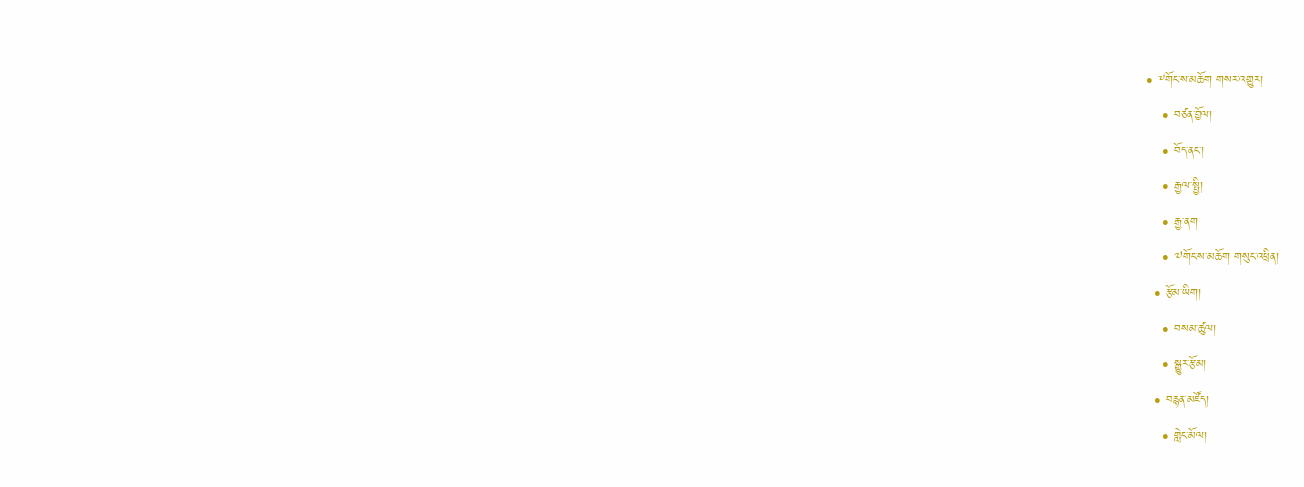• ༸གོང་ས་མཆོག གསར་འགྱུར།
    • བཙན་བྱོལ།
    • བོད་ནང་།
    • རྒྱལ་སྤྱི།
    • རྒྱ་ནག
    • ༧གོང་ས་མཆོག གསུང་འཕྲིན།
  • རྩོམ་ཡིག།
    • བསམ་ཚུལ།
    • སྒྱུར་རྩོམ།
  • བརྙན་མཛོད།
    • གླེང་མོལ།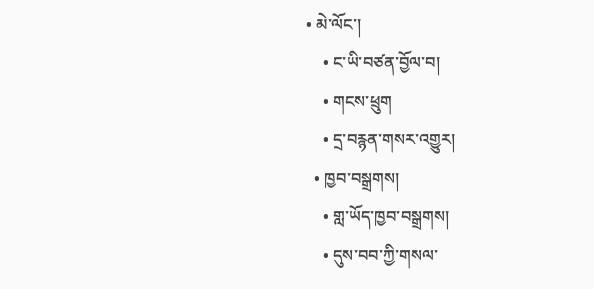• མེ་ལོང་།
    • ང་ཡི་བཙན་བྱོལ་བ།
    • གངས་ཕྲུག
    • དྲ་བརྙན་གསར་འགྱུར།
  • ཁྱབ་བསྒྲགས།
    • གླ་ཡོད་ཁྱབ་བསྒྲགས།
    • དུས་བབ་ཀྱི་གསལ་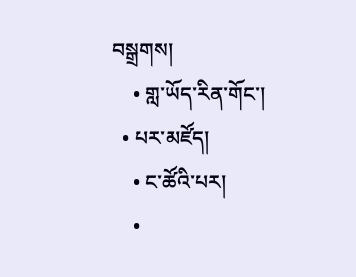བསྒྲགས།
    • གླ་ཡོད་རིན་གོང་།
  • པར་མཛོད།
    • ང་ཚོའི་པར།
    •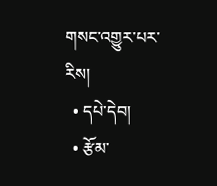གསང་འགྱུར་པར་རིས།
  • དཔེ་དེབ།
  • རྩོམ་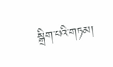སྒྲིག་པའི་གཏམ།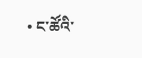• ང་ཚོའི་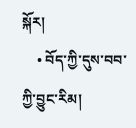སྐོར།
    • བོད་ཀྱི་དུས་བབ་ཀྱི་བྱུང་རིམ།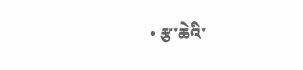• རྩ་ཆེའི་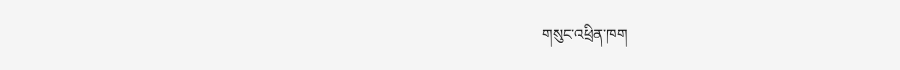གསུང་འཕྲིན་ཁག